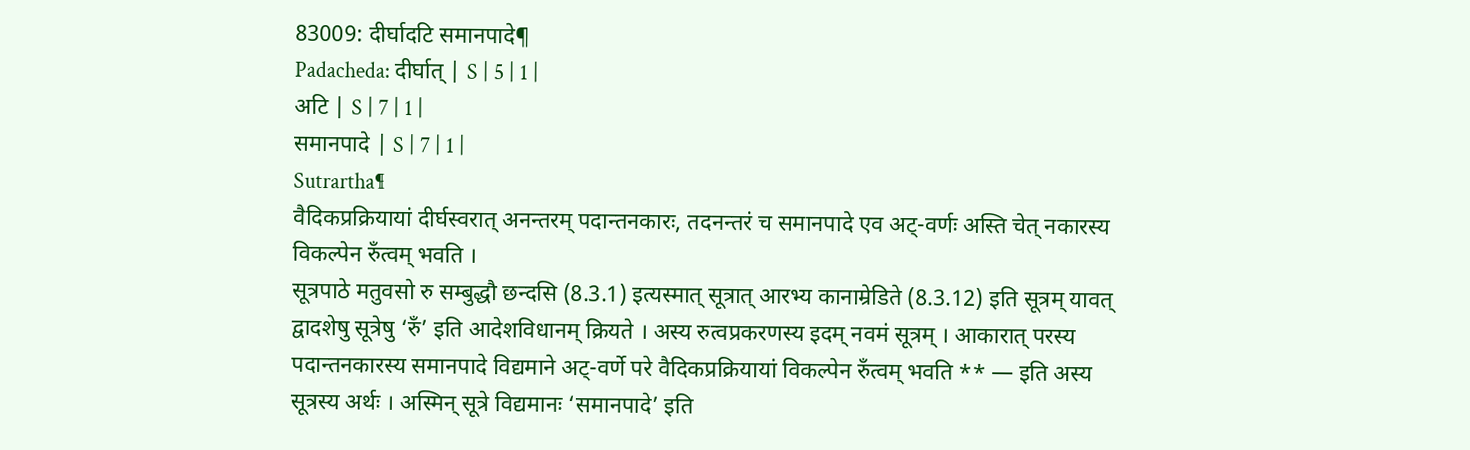83009: दीर्घादटि समानपादे¶
Padacheda: दीर्घात् | S | 5 | 1 |
अटि | S | 7 | 1 |
समानपादे | S | 7 | 1 |
Sutrartha¶
वैदिकप्रक्रियायां दीर्घस्वरात् अनन्तरम् पदान्तनकारः, तदनन्तरं च समानपादे एव अट्-वर्णः अस्ति चेत् नकारस्य विकल्पेन रुँत्वम् भवति ।
सूत्रपाठे मतुवसो रु सम्बुद्धौ छन्दसि (8.3.1) इत्यस्मात् सूत्रात् आरभ्य कानाम्रेडिते (8.3.12) इति सूत्रम् यावत् द्वादशेषु सूत्रेषु ‘रुँ’ इति आदेशविधानम् क्रियते । अस्य रुत्वप्रकरणस्य इदम् नवमं सूत्रम् । आकारात् परस्य पदान्तनकारस्य समानपादे विद्यमाने अट्-वर्णे परे वैदिकप्रक्रियायां विकल्पेन रुँत्वम् भवति ** — इति अस्य सूत्रस्य अर्थः । अस्मिन् सूत्रे विद्यमानः ‘समानपादे’ इति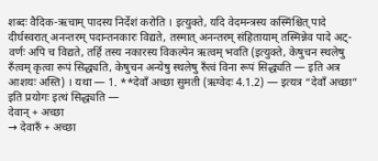शब्दः वैदिक-ऋचाम् पादस्य निर्देशं करोति । इत्युक्ते, यदि वेदमन्त्रस्य कस्मिंश्चित् पादे दीर्घस्वरात् अनन्तरम् पदान्तनकारः विद्यते, तस्मात् अनन्तरम् संहितायाम् तस्मिन्नेव पादे अट्-वर्णः अपि च विद्यते, तर्हि तस्य नकारस्य विकल्पेन ऋत्वम् भवति (इत्युक्ते, केषुचन स्थलेषु रुँत्वम् कृत्वा रूपं सिद्ध्यति, केषुचन अन्येषु स्थलेषु रुँत्वं विना रूपं सिद्ध्यति — इति अत्र आशयः अस्ति) । यथा — 1. **देवाँ अच्छा सुमती (ऋग्वेदः 4.1.2) — इत्यत्र “देवाँ अच्छा” इति प्रयोगः इत्थं सिद्ध्यति —
देवान् + अच्छा
→ देवारुँ + अच्छा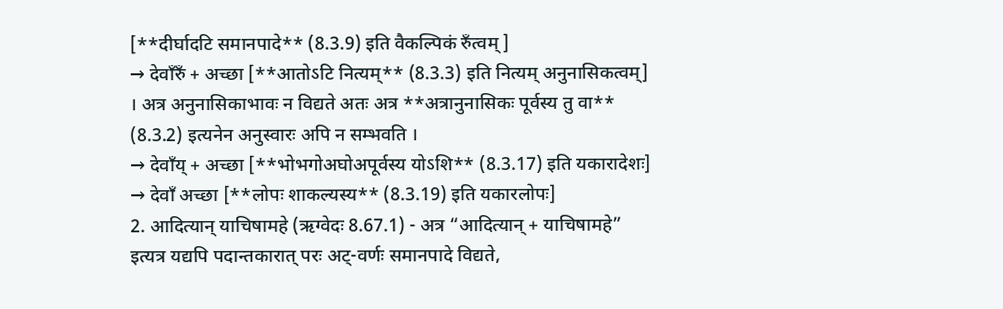[**दीर्घादटि समानपादे** (8.3.9) इति वैकल्पिकं रुँत्वम् ]
→ देवाँरुँ + अच्छा [**आतोऽटि नित्यम्** (8.3.3) इति नित्यम् अनुनासिकत्वम्] । अत्र अनुनासिकाभावः न विद्यते अतः अत्र **अत्रानुनासिकः पूर्वस्य तु वा** (8.3.2) इत्यनेन अनुस्वारः अपि न सम्भवति ।
→ देवाँय् + अच्छा [**भोभगोअघोअपूर्वस्य योऽशि** (8.3.17) इति यकारादेशः]
→ देवाँ अच्छा [**लोपः शाकल्यस्य** (8.3.19) इति यकारलोपः]
2. आदित्यान् याचिषामहे (ऋग्वेदः 8.67.1) - अत्र “आदित्यान् + याचिषामहे” इत्यत्र यद्यपि पदान्तकारात् परः अट्-वर्णः समानपादे विद्यते,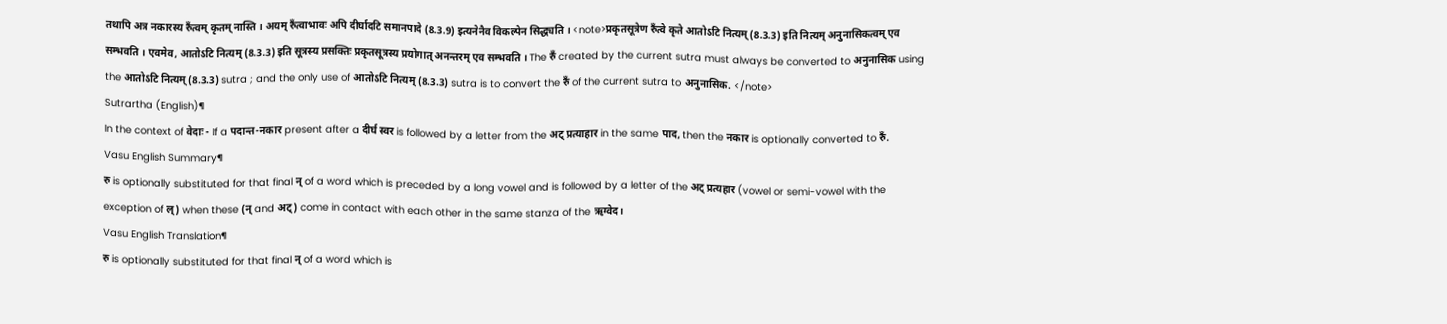तथापि अत्र नकारस्य रुँत्वम् कृतम् नास्ति । अयम् रुँत्वाभावः अपि दीर्घादटि समानपादे (8.3.9) इत्यनेनैव विकल्पेन सिद्ध्यति । <note>प्रकृतसूत्रेण रुँत्वे कृते आतोऽटि नित्यम् (8.3.3) इति नित्यम् अनुनासिकत्वम् एव सम्भवति । एवमेव, आतोऽटि नित्यम् (8.3.3) इति सूत्रस्य प्रसक्तिः प्रकृतसूत्रस्य प्रयोगात् अनन्तरम् एव सम्भवति । The रुँ created by the current sutra must always be converted to अनुनासिक using the आतोऽटि नित्यम् (8.3.3) sutra ; and the only use of आतोऽटि नित्यम् (8.3.3) sutra is to convert the रुँ of the current sutra to अनुनासिक. </note>
Sutrartha (English)¶
In the context of वेदाः - If a पदान्त-नकार present after a दीर्घ स्वर is followed by a letter from the अट् प्रत्याहार in the same पाद, then the नकार is optionally converted to रुँ.
Vasu English Summary¶
रु is optionally substituted for that final न् of a word which is preceded by a long vowel and is followed by a letter of the अट् प्रत्यहार (vowel or semi-vowel with the exception of ल्) when these (न् and अट्) come in contact with each other in the same stanza of the ऋग्वेद।
Vasu English Translation¶
रु is optionally substituted for that final न् of a word which is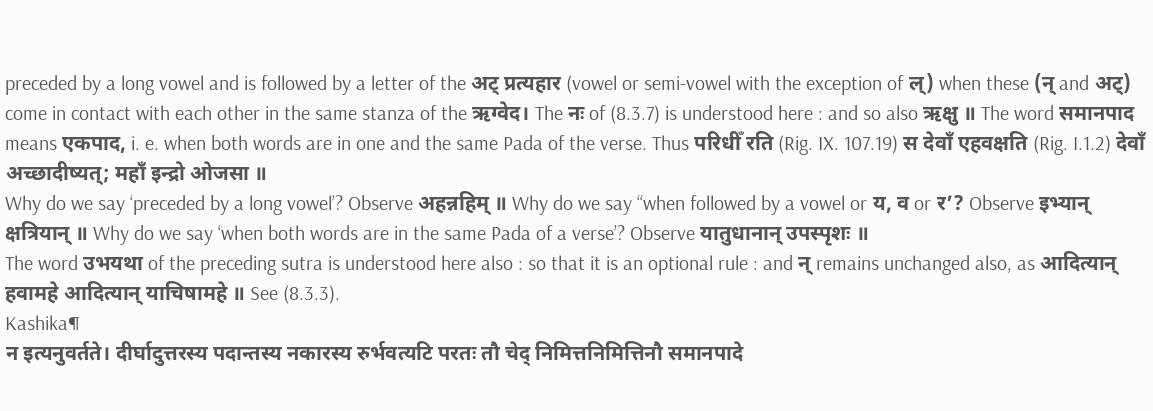preceded by a long vowel and is followed by a letter of the अट् प्रत्यहार (vowel or semi-vowel with the exception of ल्) when these (न् and अट्) come in contact with each other in the same stanza of the ऋग्वेद। The नः of (8.3.7) is understood here : and so also ऋक्षु ॥ The word समानपाद means एकपाद, i. e. when both words are in one and the same Pada of the verse. Thus परिधीँ रति (Rig. IX. 107.19) स देवाँ एहवक्षति (Rig. I.1.2) देवाँ अच्छादीष्यत्; महाँ इन्द्रो ओजसा ॥
Why do we say ‘preceded by a long vowel’? Observe अहन्नहिम् ॥ Why do we say “when followed by a vowel or य, व or र’? Observe इभ्यान् क्षत्रियान् ॥ Why do we say ‘when both words are in the same Pada of a verse’? Observe यातुधानान् उपस्पृशः ॥
The word उभयथा of the preceding sutra is understood here also : so that it is an optional rule : and न् remains unchanged also, as आदित्यान् हवामहे आदित्यान् याचिषामहे ॥ See (8.3.3).
Kashika¶
न इत्यनुवर्तते। दीर्घादुत्तरस्य पदान्तस्य नकारस्य रुर्भवत्यटि परतः तौ चेद् निमित्तनिमित्तिनौ समानपादे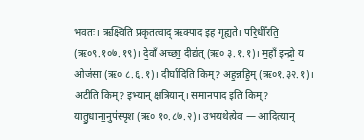भवतः। ऋक्ष्विति प्रकृतत्वाद् ऋक्पाद इह गृह्यते। परि॒धीँरति॒ (ऋ०९.१०७.१९)। दे॒वाँ अच्छा॒ दीद्य॑त् (ऋ० ३.१.१)। म॒हाँ इन्द्रो॒ य ओज॑सा (ऋ० ८.६.१)। दीर्घादिति किम्? अह॒न्नहि॒म् (ऋ०१.३२.१)। अटीति किम्? इभ्यान् क्षत्रियान्। समानपाद इति किम्? यातु॒धाना॒नुप॑स्पृश (ऋ० १०.८७.२)। उभयथेत्येव — आदित्यान्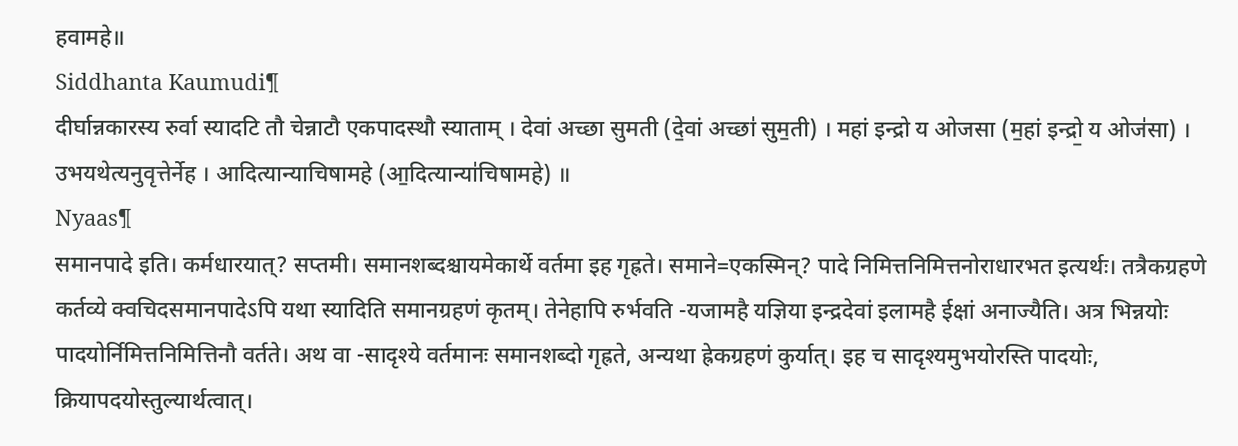हवामहे॥
Siddhanta Kaumudi¶
दीर्घान्नकारस्य रुर्वा स्यादटि तौ चेन्नाटौ एकपादस्थौ स्याताम् । देवां अच्छा सुमती (दे॒वां अच्छा॑ सुम॒ती) । महां इन्द्रो य ओजसा (म॒हां इन्द्रो॒ य ओज॑सा) । उभयथेत्यनुवृत्तेर्नेह । आदित्यान्याचिषामहे (आ॒दित्यान्या॑चिषामहे) ॥
Nyaas¶
समानपादे इति। कर्मधारयात्? सप्तमी। समानशब्दश्चायमेकार्थे वर्तमा इह गृह्रते। समाने=एकस्मिन्? पादे निमित्तनिमित्तनोराधारभत इत्यर्थः। तत्रैकग्रहणे कर्तव्ये क्वचिदसमानपादेऽपि यथा स्यादिति समानग्रहणं कृतम्। तेनेहापि रुर्भवति -यजामहै यज्ञिया इन्द्रदेवां इलामहै ईक्षां अनाज्यैति। अत्र भिन्नयोः पादयोर्निमित्तनिमित्तिनौ वर्तते। अथ वा -सादृश्ये वर्तमानः समानशब्दो गृह्रते, अन्यथा ह्रेकग्रहणं कुर्यात्। इह च सादृश्यमुभयोरस्ति पादयोः, क्रियापदयोस्तुल्यार्थत्वात्।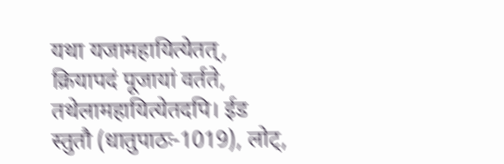यथा यजामहायित्येतत्, क्रियापदं पूजायां वर्तते, तथेलामहायित्येतदपि। ईड स्तुतौ (धातुपाठः-1019), लोट्,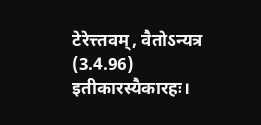टेरेत्त्तवम्, वैतोऽन्यत्र (3.4.96) इतीकारस्यैकारहः।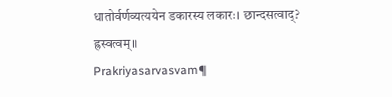धातोर्वर्णव्यत्ययेन डकारस्य लकारः। छान्दसत्वाद्? ह्रस्वत्वम्॥
Prakriyasarvasvam¶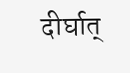दीर्घात्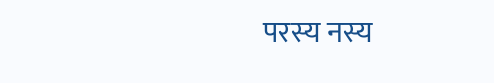परस्य नस्य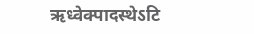ऋध्वेक्पादस्थेऽटि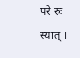परे रुः स्यात् ।